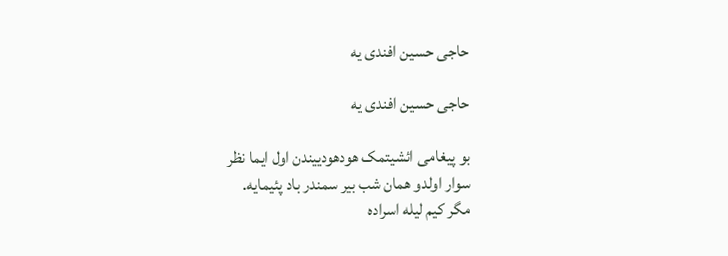حاجی حسین افندی یه

حاجی حسین افندی یه

بو پیغامی ائشیتمک هودهودییندن اول ایما نظر
سوار اولدو همان شب بیر سمندر باد پئیمایه.
مگر کیم لیله اسراده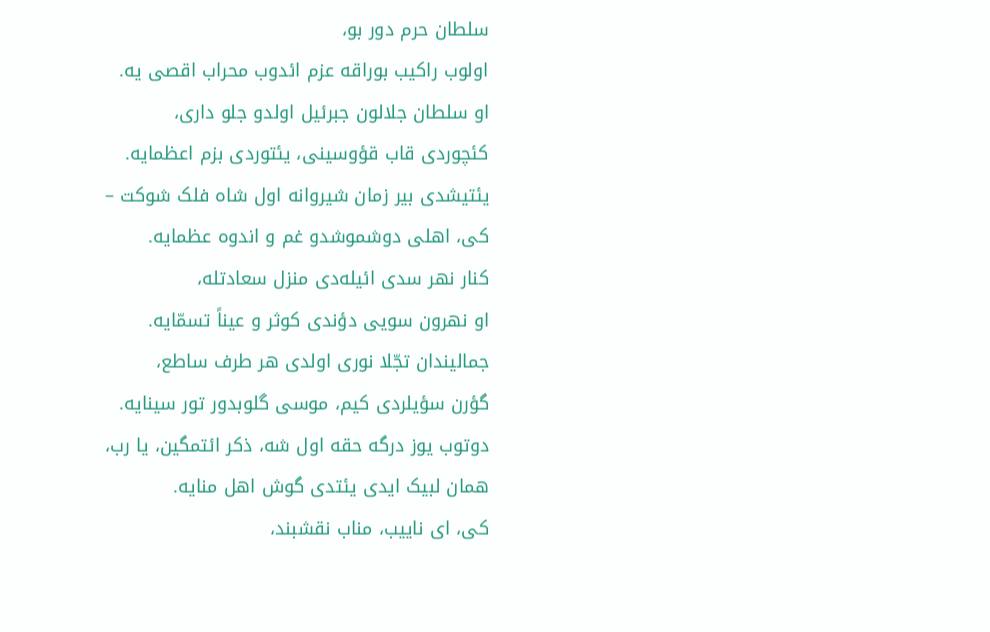سلطان حرم دور بو،
اولوب راکیب بوراقه عزم ائدوب محراب اقصی یه.
او سلطان جلالون جبرئیل اولدو جلو داری،
کئچوردی قاب قؤوسینی، یئتوردی بزم اعظمایه.
یئتیشدی بیر زمان شیروانه اول شاه فلک شوکت –
کی، اهلی دوشموشدو غم و اندوه عظمایه.
کنار نهر سدی ائیله‌دی منزل سعادتله،
او نهرون سویی دؤندی کوثر و عیناً تسمّایه.
جمالیندان تجّلا نوری اولدی هر طرف ساطع،
گؤرن سؤیلردی کیم، موسی گلوبدور تور سینایه.
دوتوب یوز درگه حقه اول شه، ذکر ائتمگین، یا رب،
همان لبیک ایدی یئتدی گوش اهل منایه.
کی، ای ناییب، مناب نقشبند،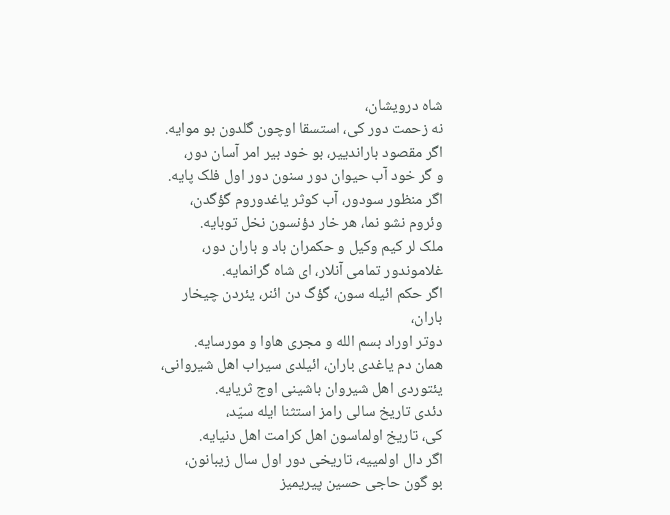شاه درویشان،
نه زحمت دور کی، استسقا اوچون گلدون بو موایه.
اگر مقصود باراندییر، بو خود بیر امر آسان دور،
و گر خود آب حیوان دور سنون دور اول فلک پایه.
اگر منظور سودور، آب کوثر یاغدوروم گؤگدن،
وئروم نشو نما، هر خار دؤنسون نخل توبایه.
ملک لر کیم وکیل و حکمران باد و باران دور،
غلاموندور تمامی آنلار، ای شاه گرانمایه.
اگر حکم ائیله سون، گؤگ دن ائنر، یئردن چیخار باران،
دوتر اوراد بسم الله و مجری هاوا و مورسایه.
همان دم یاغدی باران، ائیلدی سیراب اهل شیروانی،
یئتوردی اهل شیروان باشینی اوج ثریایه.
دئدی تاریخ سالی رامز استثنا ایله سیّد،
کی، تاریخ اولماسون اهل کرامت اهل دنیایه.
اگر دال اولمییه، تاریخی دور اول سال زیبانون،
بو گون حاجی حسین پیریمیز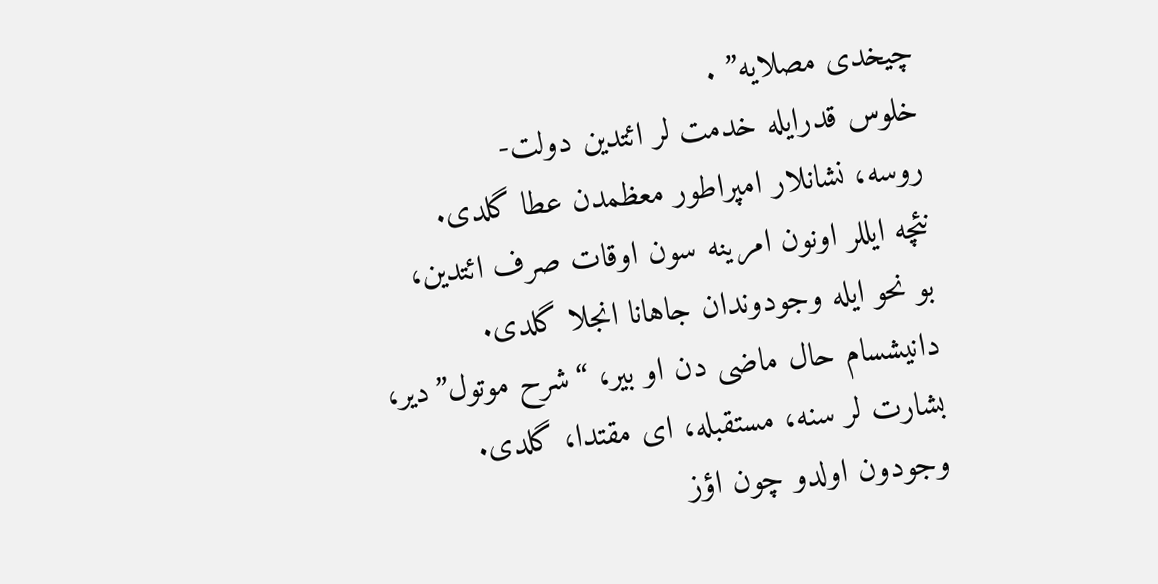چیخدی مصلایه” .
خلوس قدرایله خدمت لر ائتدین دولت-
روسه، نشانلار امپراطور معظمدن عطا گلدی.
نئچه ایللر اونون امرینه سون اوقات صرف ائتدین،
بو نحو ایله وجودوندان جاهانا انجلا گلدی.
دانیشسام حال ماضی دن او بیر، “شرح موتول”دیر،
بشارت لر سنه، مستقبله، ای مقتدا، گلدی.
وجودون اولدو چون اؤز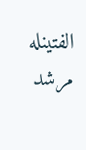الفتینله مرشد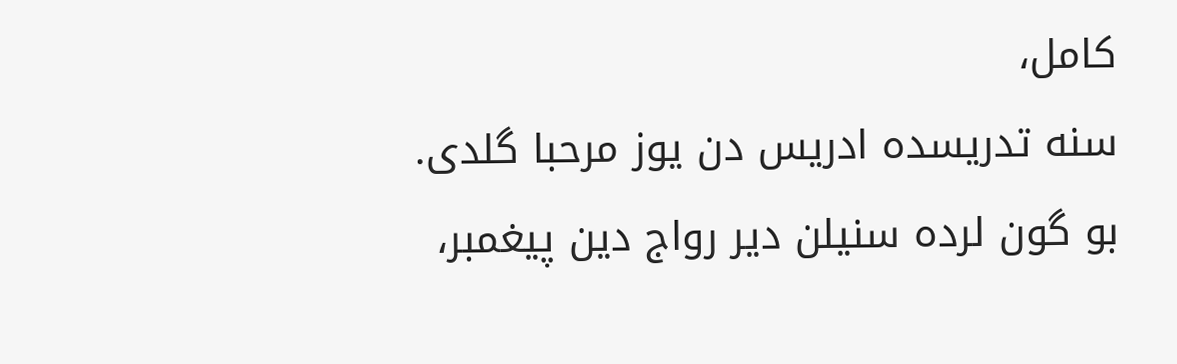کامل،
سنه تدریسده ادریس دن یوز مرحبا گلدی.
بو گون لرده سنیلن دیر رواج دین پیغمبر،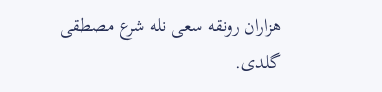هزاران رونقه سعی نله شرع مصطقی گلدی.